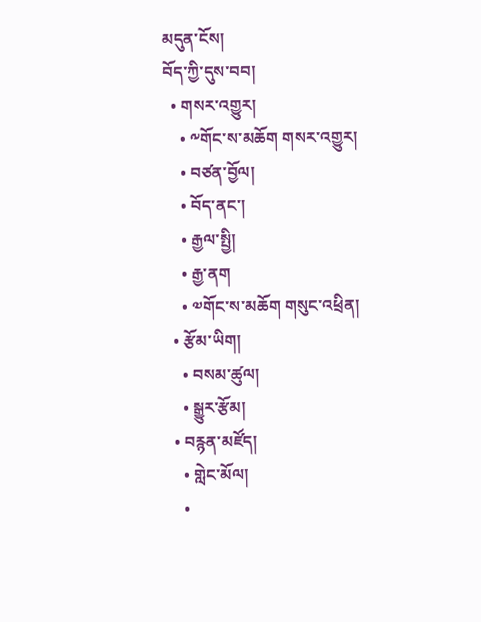མདུན་ངོས།
བོད་ཀྱི་དུས་བབ།
  • གསར་འགྱུར།
    • ༸གོང་ས་མཆོག གསར་འགྱུར།
    • བཙན་བྱོལ།
    • བོད་ནང་།
    • རྒྱལ་སྤྱི།
    • རྒྱ་ནག
    • ༧གོང་ས་མཆོག གསུང་འཕྲིན།
  • རྩོམ་ཡིག།
    • བསམ་ཚུལ།
    • སྒྱུར་རྩོམ།
  • བརྙན་མཛོད།
    • གླེང་མོལ།
    •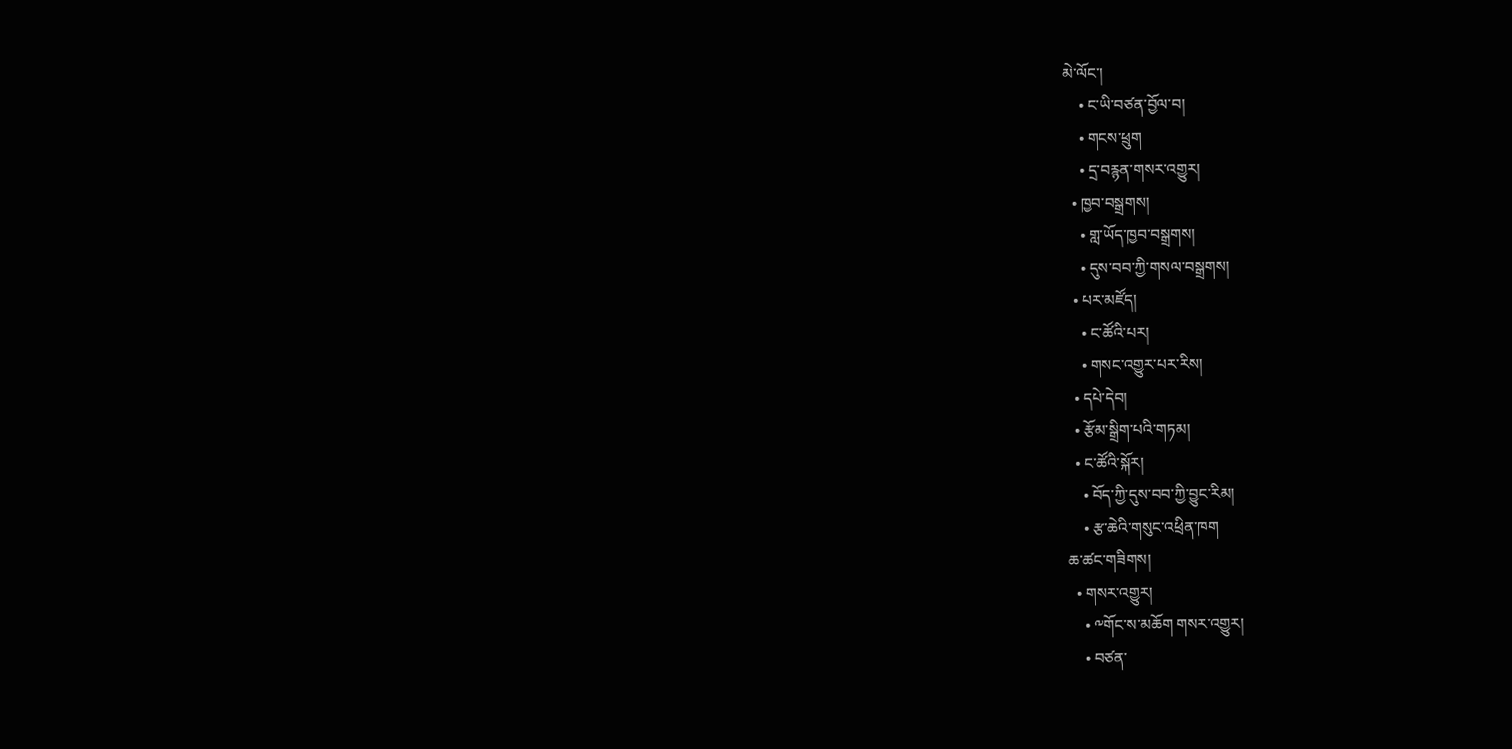མེ་ལོང་།
    • ང་ཡི་བཙན་བྱོལ་བ།
    • གངས་ཕྲུག
    • དྲ་བརྙན་གསར་འགྱུར།
  • ཁྱབ་བསྒྲགས།
    • གླ་ཡོད་ཁྱབ་བསྒྲགས།
    • དུས་བབ་ཀྱི་གསལ་བསྒྲགས།
  • པར་མཛོད།
    • ང་ཚོའི་པར།
    • གསང་འགྱུར་པར་རིས།
  • དཔེ་དེབ།
  • རྩོམ་སྒྲིག་པའི་གཏམ།
  • ང་ཚོའི་སྐོར།
    • བོད་ཀྱི་དུས་བབ་ཀྱི་བྱུང་རིམ།
    • རྩ་ཆེའི་གསུང་འཕྲིན་ཁག
ཆ་ཚང་གཟིགས།
  • གསར་འགྱུར།
    • ༸གོང་ས་མཆོག གསར་འགྱུར།
    • བཙན་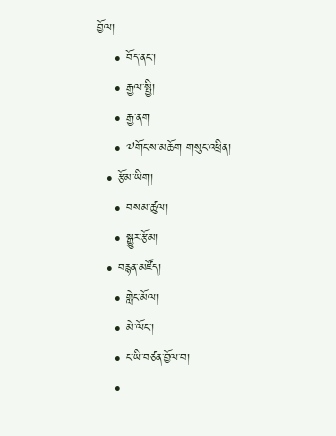བྱོལ།
    • བོད་ནང་།
    • རྒྱལ་སྤྱི།
    • རྒྱ་ནག
    • ༧གོང་ས་མཆོག གསུང་འཕྲིན།
  • རྩོམ་ཡིག།
    • བསམ་ཚུལ།
    • སྒྱུར་རྩོམ།
  • བརྙན་མཛོད།
    • གླེང་མོལ།
    • མེ་ལོང་།
    • ང་ཡི་བཙན་བྱོལ་བ།
    •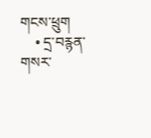གངས་ཕྲུག
    • དྲ་བརྙན་གསར་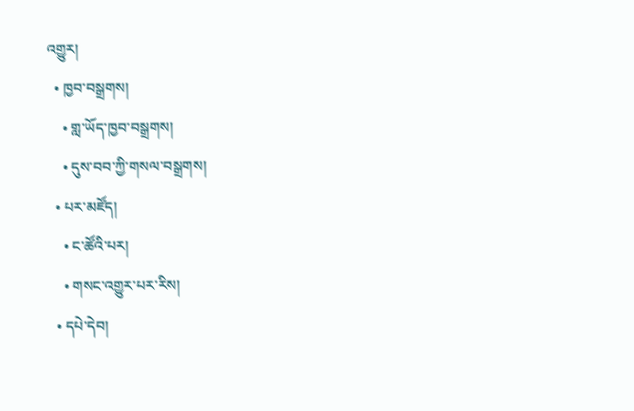འགྱུར།
  • ཁྱབ་བསྒྲགས།
    • གླ་ཡོད་ཁྱབ་བསྒྲགས།
    • དུས་བབ་ཀྱི་གསལ་བསྒྲགས།
  • པར་མཛོད།
    • ང་ཚོའི་པར།
    • གསང་འགྱུར་པར་རིས།
  • དཔེ་དེབ།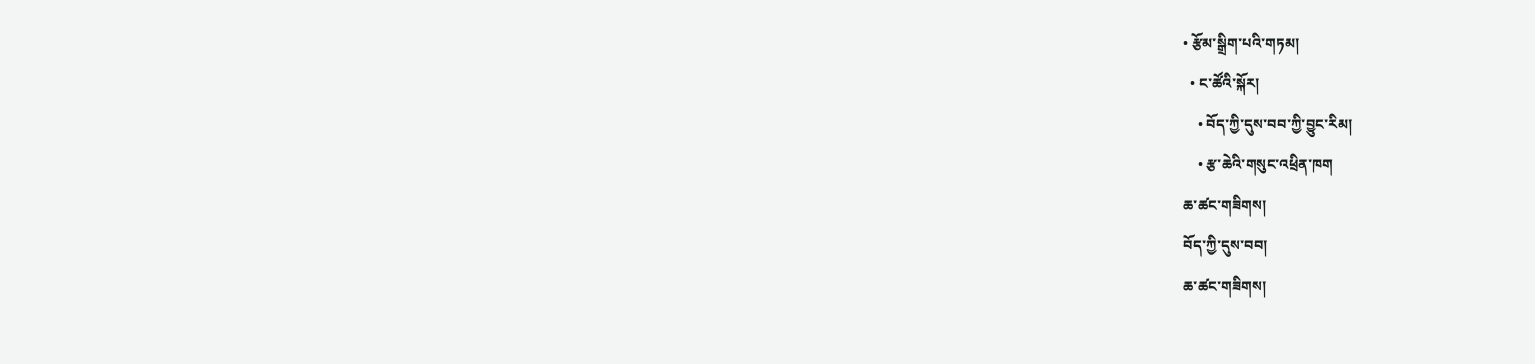• རྩོམ་སྒྲིག་པའི་གཏམ།
  • ང་ཚོའི་སྐོར།
    • བོད་ཀྱི་དུས་བབ་ཀྱི་བྱུང་རིམ།
    • རྩ་ཆེའི་གསུང་འཕྲིན་ཁག
ཆ་ཚང་གཟིགས།
བོད་ཀྱི་དུས་བབ།
ཆ་ཚང་གཟིགས།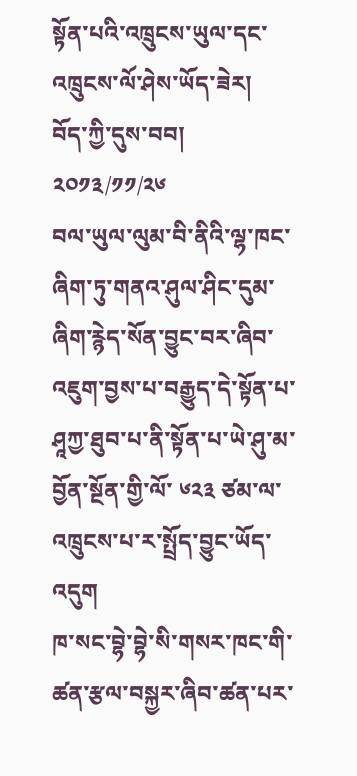སྟོན་པའི་འཁྲུངས་ཡུལ་དང་འཁྲུངས་ལོ་ཤེས་ཡོད་ཟེར།
བོད་ཀྱི་དུས་བབ།
༢༠༡༣/༡༡/༢༦
བལ་ཡུལ་ལུམ་བི་ནིའི་ལྷ་ཁང་ཞིག་ཏུ་གནའ་ཤུལ་ཤིང་དུམ་ཞིག་རྙེད་སོན་བྱུང་བར་ཞིབ་འཇུག་བྱས་པ་བརྒྱུད་དེ་སྟོན་པ་ཤཱཀྱ་ཐུབ་པ་ནི་སྟོན་པ་ཡེ་ཤུ་མ་བྱོན་སྔོན་གྱི་ལོ་ ༦༢༣ ཙམ་ལ་འཁྲུངས་པ་ར་སྤྲོད་བྱུང་ཡོད་འདུག
ཁ་སང་བྷེ་བྷེ་སི་གསར་ཁང་གི་ཚན་རྩལ་བསྐྱར་ཞིབ་ཚན་པར་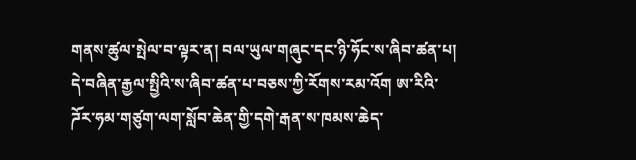གནས་ཚུལ་སྤེལ་བ་ལྟར་ན། བལ་ཡུལ་གཞུང་དང་ཉི་ཧོང་ས་ཞིབ་ཚན་པ། དེ་བཞིན་རྒྱལ་སྤྱིའི་ས་ཞིབ་ཚན་པ་བཅས་ཀྱི་རོགས་རམ་འོག ཨ་རིའི་ཌོར་ཧམ་གཙུག་ལག་སློབ་ཆེན་གྱི་དགེ་རྒན་ས་ཁམས་ཆེད་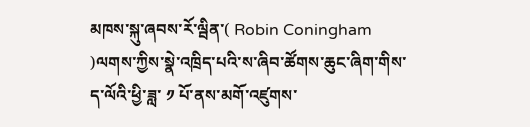མཁས་སྐུ་ཞབས་རོ་ལྦིན་( Robin Coningham )ལགས་ཀྱིས་སྣེ་འཁྲིད་པའི་ས་ཞིབ་ཚོགས་ཆུང་ཞིག་གིས་ད་ལོའི་ཕྱི་ཟླ་ ༡ པོ་ནས་མགོ་འཛུགས་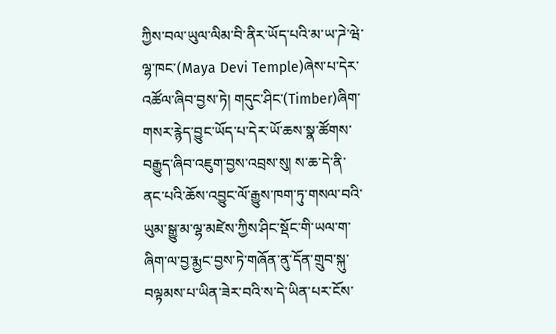ཀྱིས་བལ་ཡུལ་ལིམ་བི་ནིར་ཡོད་པའི་མ་ཡ་ཌེ་ཝེ་ལྷ་ཁང་(Maya Devi Temple)ཞེས་པ་དེར་འཚོལ་ཞིབ་བྱས་ཏེ། གདུང་ཤིང་(Timber)ཞིག་གསར་རྙེད་བྱུང་ཡོད་པ་དེར་ཡོ་ཆས་སྣ་ཚོགས་བརྒྱུད་ཞིབ་འཇུག་བྱས་འབྲས་སུ། ས་ཆ་དེ་ནི་ནང་པའི་ཆོས་འབྱུང་ལོ་རྒྱུས་ཁག་ཏུ་གསལ་བའི་ཡུམ་སྒྱུ་མ་ལྷ་མཛེས་ཀྱིས་ཤིང་སྡོང་གི་ཡལ་ག་ཞིག་ལ་བྱ་རྨྱང་བྱས་ཏེ་གཞོན་ནུ་དོན་གྲུབ་སྐུ་བལྟམས་པ་ཡིན་ཟེར་བའི་ས་དེ་ཡིན་པར་ངོས་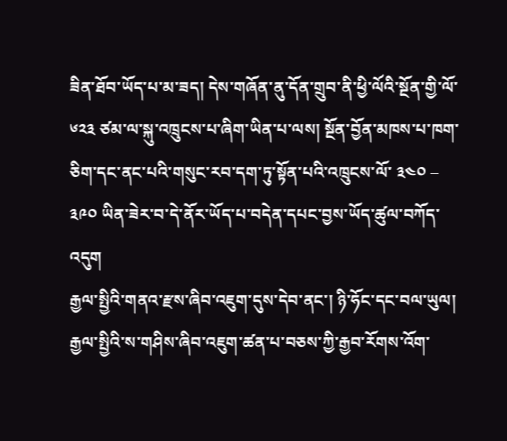ཟིན་ཐོབ་ཡོད་པ་མ་ཟད། དེས་གཞོན་ནུ་དོན་གྲུབ་ནི་ཕྱི་ལོའི་སྔོན་གྱི་ལོ་ ༦༢༣ ཙམ་ལ་སྐུ་འཁྲུངས་པ་ཞིག་ཡིན་པ་ལས། སྔོན་བྱོན་མཁས་པ་ཁག་ཅིག་དང་ནང་པའི་གསུང་རབ་དག་ཏུ་སྟོན་པའི་འཁྲུངས་ལོ་ ༣༤༠ – ༣༩༠ ཡིན་ཟེར་བ་དེ་ནོར་ཡོད་པ་བདེན་དཔང་བྱས་ཡོད་ཚུལ་བཀོད་འདུག
རྒྱལ་སྤྱིའི་གནའ་རྫས་ཞིབ་འཇུག་དུས་དེབ་ནང་། ཉི་ཧོང་དང་བལ་ཡུལ། རྒྱལ་སྤྱིའི་ས་གཤིས་ཞིབ་འཇུག་ཚན་པ་བཅས་ཀྱི་རྒྱབ་རོགས་འོག་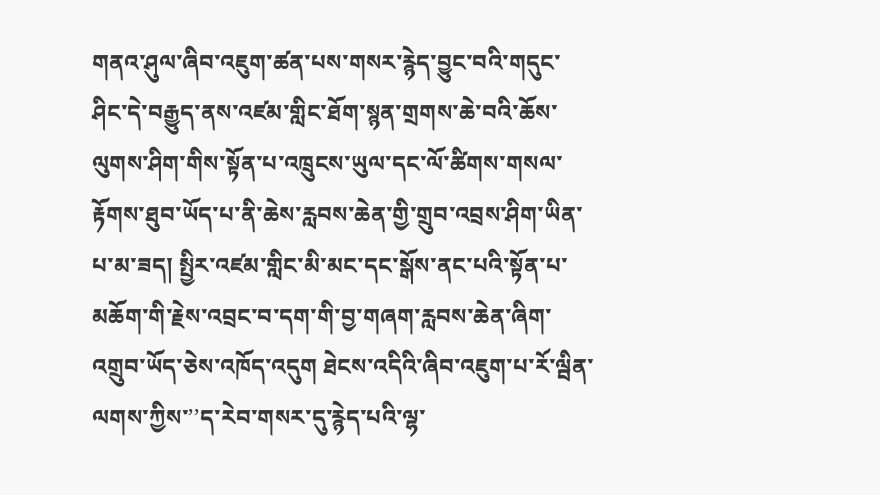གནའ་ཤུལ་ཞིབ་འཇུག་ཚན་པས་གསར་རྙེད་བྱུང་བའི་གདུང་ཤིང་དེ་བརྒྱུད་ནས་འཛམ་གླིང་ཐོག་སྙན་གྲགས་ཆེ་བའི་ཆོས་ལུགས་ཤིག་གིས་སྟོན་པ་འཁྲུངས་ཡུལ་དང་ལོ་ཚིགས་གསལ་རྟོགས་ཐུབ་ཡོད་པ་ནི་ཆེས་རླབས་ཆེན་གྱི་གྲུབ་འབྲས་ཤིག་ཡིན་པ་མ་ཟད། སྤྱིར་འཛམ་གླིང་མི་མང་དང་སྒོས་ནང་པའི་སྟོན་པ་མཆོག་གི་རྗེས་འབྲང་བ་དག་གི་བྱ་གཞག་རླབས་ཆེན་ཞིག་འགྲུབ་ཡོད་ཅེས་འཁོད་འདུག ཐེངས་འདིའི་ཞིབ་འཇུག་པ་རོ་ལྦིན་ལགས་ཀྱིས་’’ད་རེབ་གསར་དུ་རྙེད་པའི་ལྷ་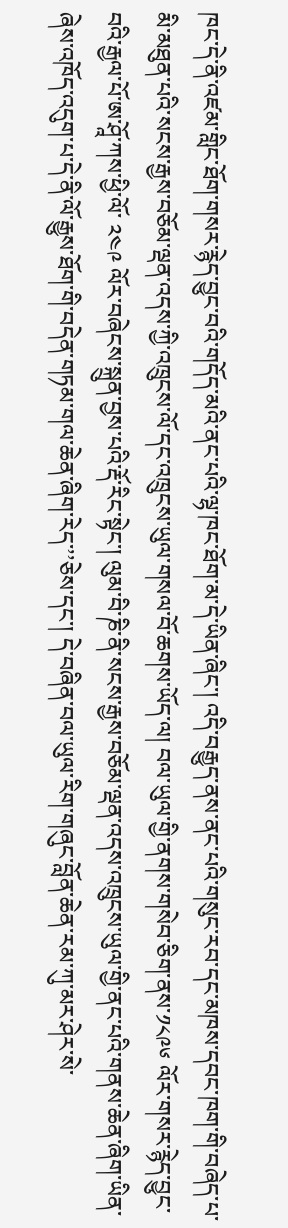ཁང་དེ་ནི་འཛམ་གླིང་ཐོག་གསར་རྙེད་བྱུང་བའི་གདོད་མའི་ནང་པའི་ལྷ་ཁང་ཐོག་མ་དེ་ཡིན་ཞིང་། འདི་བརྒྱུད་ནས་ནང་པའི་གསུང་རབ་དང་མཁས་དབང་ཁག་གི་བཞེད་པ་མི་མཐུན་པའི་སངས་རྒྱས་བཅོམ་ལྡན་འདས་ཀྱི་འཁྲུངས་ལོ་དང་འཁྲུངས་ཡུལ་གསལ་བོ་ཆགས་ཡོད་ལ། བལ་ཡུལ་གྱི་ནགས་གསེབ་ཅིག་ནས་༡༨༩༦ ལོར་གསར་རྙེད་བྱུང་བའི་རྒྱལ་པོ་ཨ་ཤཱོ་ཀས་ཕྱི་ལོ་ ༢༤༩ ལོར་བཞེངས་སྐྲུན་བྱས་པའི་རྡོ་རིང་སྟེང་། ལུམ་བི་ཎི་ནི་སངས་རྒྱས་བཅོམ་ལྡན་འདས་འཁྲུངས་ཡུལ་གྱི་ནང་པའི་གནས་ཆེན་ཞིག་ཡིན་ཞེས་འཁོད་འདུག་པ་དེ་ནི་ལོ་རྒྱུས་ཐོག་གི་བདེན་གཏམ་གལ་ཆེན་ཞིག་རེད་’’ཅེས་དང་། དེ་བཞིན་བལ་ཡུལ་རིག་གཞུང་བློན་ཆེན་རམ་ཀུ་མར་ཤེར་སེ་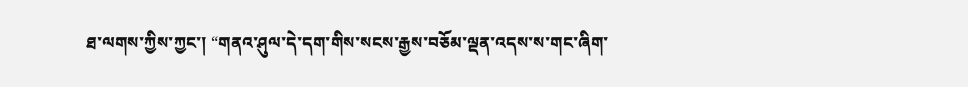ཐ་ལགས་ཀྱིས་ཀྱང་། “གནའ་ཤུལ་དེ་དག་གིས་སངས་རྒྱས་བཅོམ་ལྡན་འདས་ས་གང་ཞིག་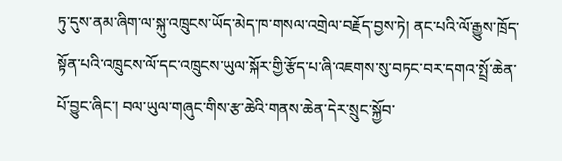ཏུ་དུས་ནམ་ཞིག་ལ་སྐུ་འཁྲུངས་ཡོད་མེད་ཁ་གསལ་འགྲེལ་བརྗོད་བྱས་ཏེ། ནང་པའི་ལོ་རྒྱུས་ཁྲོད་སྟོན་པའི་འཁྲུངས་ལོ་དང་འཁྲུངས་ཡུལ་སྐོར་གྱི་རྩོད་པ་ཞི་འཇགས་སུ་བཏང་བར་དགའ་སྤྲོ་ཆེན་པོ་བྱུང་ཞིང་། བལ་ཡུལ་གཞུང་གིས་རྩ་ཆེའི་གནས་ཆེན་དེར་སྲུང་སྐྱོབ་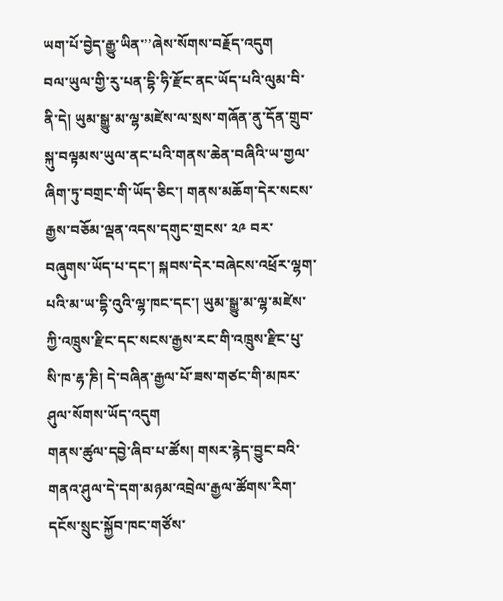ཡག་པོ་བྱེད་རྒྱུ་ཡིན་’’ཞེས་སོགས་བརྗོད་འདུག
བལ་ཡུལ་གྱི་རུ་པན་དྷི་ཧི་རྫོང་ནང་ཡོད་པའི་ལུམ་བི་ནི་དེ། ཡུམ་སྒྱུ་མ་ལྷ་མཛེས་ལ་སྲས་གཞོན་ནུ་དོན་གྲུབ་སྐུ་བལྟམས་ཡུལ་ནང་པའི་གནས་ཆེན་བཞིའི་ཡ་གྱལ་ཞིག་ཏུ་བགྲང་གི་ཡོད་ཅིང་། གནས་མཆོག་དེར་སངས་རྒྱས་བཅོམ་ལྡན་འདས་དགུང་གྲངས་ ༢༩ བར་བཞུགས་ཡོད་པ་དང་། སྐབས་དེར་བཞེངས་འཕྲོར་ལྷག་པའི་མ་ཡ་དྷི་འུའི་ལྷ་ཁང་དང་། ཡུམ་སྒྱུ་མ་ལྷ་མཛེས་ཀྱི་འཁྲུས་རྫིང་དང་སངས་རྒྱས་རང་གི་འཁྲུས་རྫིང་པུ་སི་ཁ་རྷ་ཎི། དེ་བཞིན་རྒྱལ་པོ་ཟས་གཙང་གི་མཁར་ཤུལ་སོགས་ཡོད་འདུག
གནས་ཚུལ་དབྱེ་ཞིབ་པ་ཚོས། གསར་རྙེད་བྱུང་བའི་གནའ་ཤུལ་དེ་དག་མཉམ་འབྲེལ་རྒྱལ་ཚོགས་རིག་དངོས་སྲུང་སྐྱོབ་ཁང་གཙོས་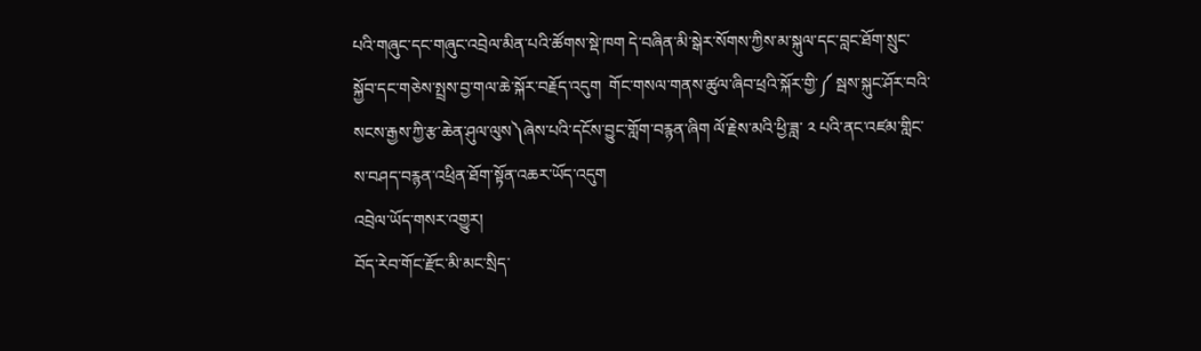པའི་གཞུང་དང་གཞུང་འབྲེལ་མིན་པའི་ཚོགས་སྡེ་ཁག དེ་བཞིན་མི་སྒེར་སོགས་ཀྱིས་མ་སྐུལ་དང་བླང་ཐོག་སྲུང་སྐྱོབ་དང་གཅེས་སྤྲས་བྱ་གལ་ཆེ་སྐོར་བརྗོད་འདུག  གོང་གསལ་གནས་ཚུལ་ཞིབ་ཕྲའི་སྐོར་གྱི་༼ སྦས་སྐུང་ཤོར་བའི་སངས་རྒྱས་ཀྱི་རྩ་ཆེན་ཤུལ་ལུས༽ཞེས་པའི་དངོས་བྱུང་གློག་བརྙན་ཞིག ལོ་རྗེས་མའི་ཕྱི་ཟླ་ ༢ པའི་ནང་འཛམ་གླིང་ས་བཤད་བརྙན་འཕྲིན་ཐོག་སྟོན་འཆར་ཡོད་འདུག
འབྲེལ་ཡོད་གསར་འགྱུར།
བོད་རེབ་གོང་རྫོང་མི་མང་སྲིད་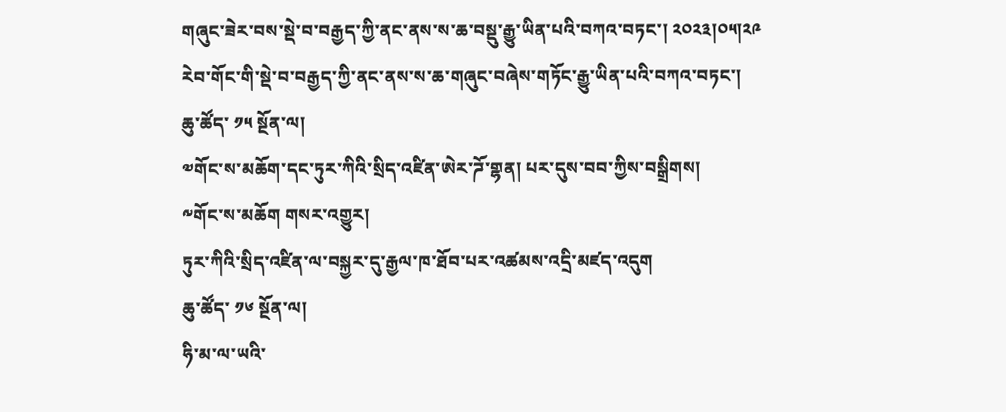གཞུང་ཟེར་བས་སྡེ་བ་བརྒྱད་ཀྱི་ནང་ནས་ས་ཆ་བསྡུ་རྒྱུ་ཡིན་པའི་བཀའ་བཏང་། ༢༠༢༣།༠༥།༢༩
རེབ་གོང་གི་སྡེ་བ་བརྒྱད་ཀྱི་ནང་ནས་ས་ཆ་གཞུང་བཞེས་གཏོང་རྒྱུ་ཡིན་པའི་བཀའ་བཏང་།
ཆུ་ཚོད་ ༡༥ སྔོན་ལ།
༧གོང་ས་མཆོག་དང་ཏུར་ཀིའི་སྲིད་འཛིན་ཨེར་ཌོ་གྷན། པར་དུས་བབ་ཀྱིས་བསྒྲིགས།
༸གོང་ས་མཆོག གསར་འགྱུར།
ཏུར་ཀིའི་སྲིད་འཛིན་ལ་བསྐྱར་དུ་རྒྱལ་ཁ་ཐོབ་པར་འཚམས་འདྲི་མཛད་འདུག
ཆུ་ཚོད་ ༡༦ སྔོན་ལ།
ཧི་མ་ལ་ཡའི་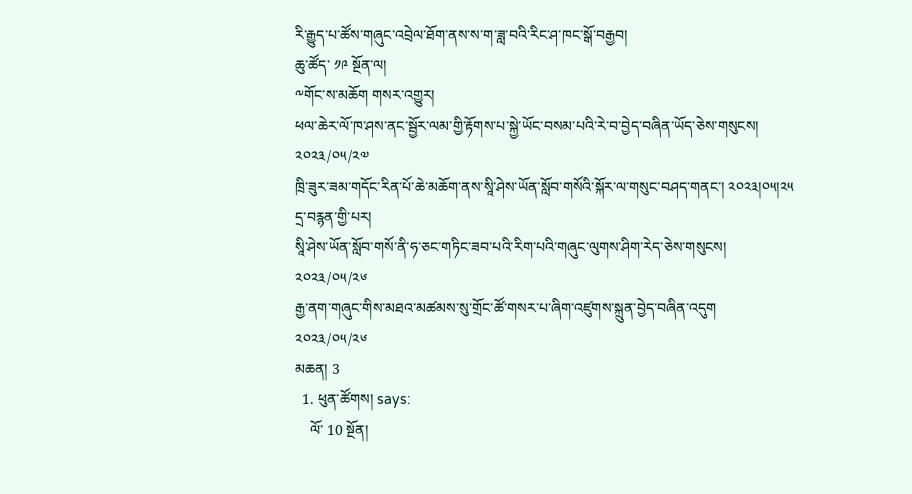རི་རྒྱུད་པ་ཚོས་གཞུང་འབྲེལ་ཐོག་ནས་ས་ག་ཟླ་བའི་རིང་ཤ་ཁང་སྒོ་བརྒྱབ།
ཆུ་ཚོད་ ༡༩ སྔོན་ལ།
༸གོང་ས་མཆོག གསར་འགྱུར།
ཕལ་ཆེར་ལོ་ཁ་ཤས་ནང་སྦྱོར་ལམ་གྱི་རྟོགས་པ་སྐྱེ་ཡོང་བསམ་པའི་རེ་བ་བྱེད་བཞིན་ཡོད་ཅེས་གསུངས།
༢༠༢༣/༠༥/༢༧
ཁྲི་ཟུར་ཟམ་གདོང་རིན་པོ་ཆེ་མཆོག་ནས་སཱི་ཤེས་ཡོན་སློབ་གསོའི་སྐོར་ལ་གསུང་བཤད་གནང་། ༢༠༢༣།༠༥།༢༥ དྲ་བརྙན་གྱི་པར།
སཱི་ཤེས་ཡོན་སློབ་གསོ་ནི་ཧ་ཅང་གཏིང་ཟབ་པའི་རིག་པའི་གཞུང་ལུགས་ཤིག་རེད་ཅེས་གསུངས།
༢༠༢༣/༠༥/༢༦
རྒྱ་ནག་གཞུང་གིས་མཐའ་མཚམས་སུ་གྲོང་ཚོ་གསར་པ་ཞིག་འཛུགས་སྐྲུན་བྱེད་བཞིན་འདུག
༢༠༢༣/༠༥/༢༦
མཆན། 3
  1. ཕུན་ཚོགས། says:
    ལོ་ 10 སྔོན།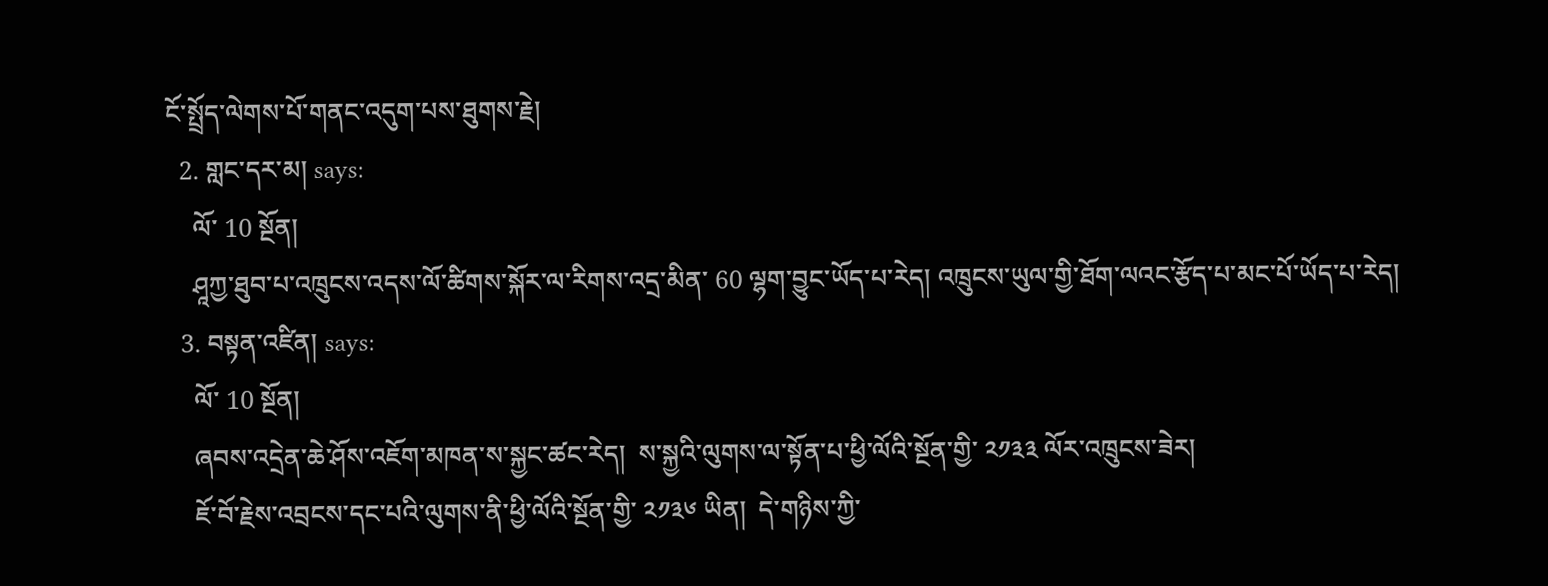ངོ་སྤྲོད་ལེགས་པོ་གནང་འདུག་པས་ཐུགས་རྗེ།
  2. གླང་དར་མ། says:
    ལོ་ 10 སྔོན།
    ཤཱཀྱ་ཐུབ་པ་འཁྲུངས་འདས་ལོ་ཚིགས་སྐོར་ལ་རིགས་འདྲ་མིན་ 60 ལྷག་བྱུང་ཡོད་པ་རེད། འཁྲུངས་ཡུལ་གྱི་ཐོག་ལའང་རྩོད་པ་མང་པོ་ཡོད་པ་རེད།
  3. བསྟན་འཛིན། says:
    ལོ་ 10 སྔོན།
    ཞབས་འདྲེན་ཆེ་ཤོས་འཇོག་མཁན་ས་སྐྱང་ཚང་རེད།  ས་སྐྱའི་ལུགས་ལ་སྟོན་པ་ཕྱི་ལོའི་སྔོན་གྱི་ ༢༡༣༣ ལོར་འཁྲུངས་ཟེར།
    ཇོ་བོ་རྗེས་འབྲངས་དང་པའི་ལུགས་ནི་ཕྱི་ལོའི་སྔོན་གྱི་ ༢༡༣༦ ཡིན།  དེ་གཉིས་ཀྱི་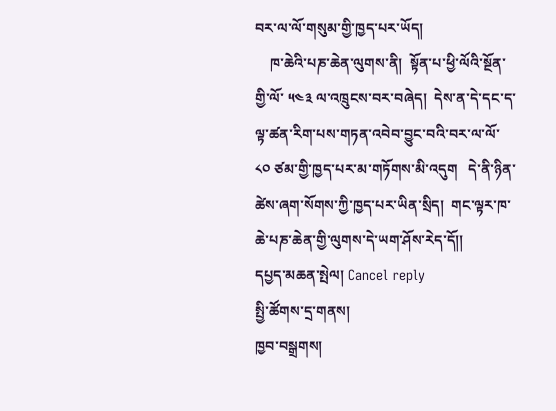བར་ལ་ལོ་གསུམ་གྱི་ཁྱད་པར་ཡོད།
    ཁ་ཆེའི་པཎ་ཆེན་ལུགས་ནི།  སྟོན་པ་ཕྱི་ལོའི་སྔོན་གྱི་ལོ་ ༥༤༣ ལ་འཁྲུངས་བར་བཞེད།  དེས་ན་དེ་དང་ད་ལྟ་ཚན་རིག་པས་གཏན་འབེབ་བྱུང་བའི་བར་ལ་ལོ་ ༨༠ ཙམ་གྱི་ཁྱད་པར་མ་གཏོགས་མི་འདུག   དེ་ནི་ཉིན་ཚེས་ཞག་སོགས་ཀྱི་ཁྱད་པར་ཡིན་སྲིད།  གང་ལྟར་ཁ་ཆེ་པཎ་ཆེན་གྱི་ལུགས་དེ་ཡག་ཤོས་རེད་དོ།།
དཔྱད་མཆན་སྤེལ། Cancel reply
སྤྱི་ཚོགས་དྲ་གནས།
ཁྱབ་བསྒྲགས།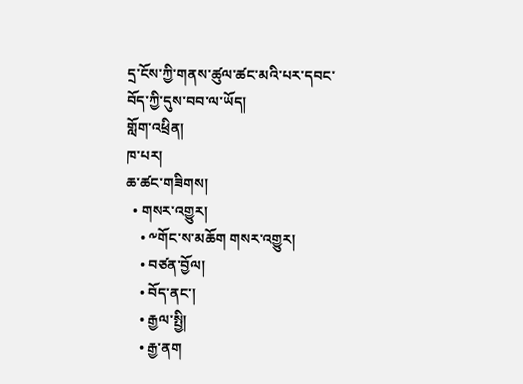དྲ་ངོས་ཀྱི་གནས་ཚུལ་ཚང་མའི་པར་དབང་བོད་ཀྱི་དུས་བབ་ལ་ཡོད།
གློག་འཕྲིན།
ཁ་པར།
ཆ་ཚང་གཟིགས།
  • གསར་འགྱུར།
    • ༸གོང་ས་མཆོག གསར་འགྱུར།
    • བཙན་བྱོལ།
    • བོད་ནང་།
    • རྒྱལ་སྤྱི།
    • རྒྱ་ནག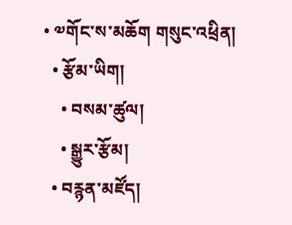• ༧གོང་ས་མཆོག གསུང་འཕྲིན།
  • རྩོམ་ཡིག།
    • བསམ་ཚུལ།
    • སྒྱུར་རྩོམ།
  • བརྙན་མཛོད།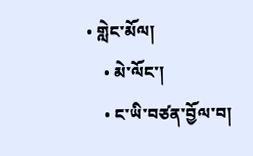• གླེང་མོལ།
    • མེ་ལོང་།
    • ང་ཡི་བཙན་བྱོལ་བ།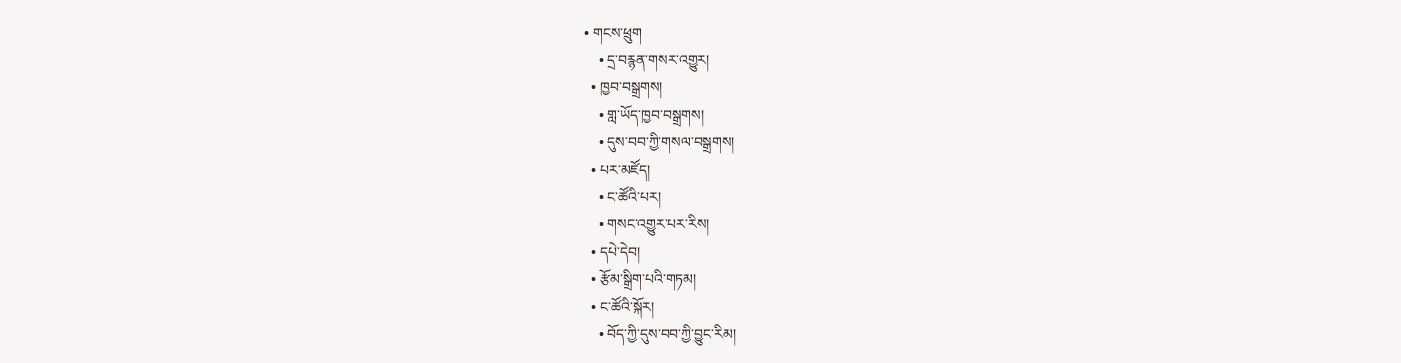• གངས་ཕྲུག
    • དྲ་བརྙན་གསར་འགྱུར།
  • ཁྱབ་བསྒྲགས།
    • གླ་ཡོད་ཁྱབ་བསྒྲགས།
    • དུས་བབ་ཀྱི་གསལ་བསྒྲགས།
  • པར་མཛོད།
    • ང་ཚོའི་པར།
    • གསང་འགྱུར་པར་རིས།
  • དཔེ་དེབ།
  • རྩོམ་སྒྲིག་པའི་གཏམ།
  • ང་ཚོའི་སྐོར།
    • བོད་ཀྱི་དུས་བབ་ཀྱི་བྱུང་རིམ།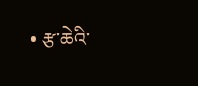• རྩ་ཆེའི་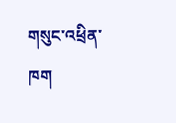གསུང་འཕྲིན་ཁག